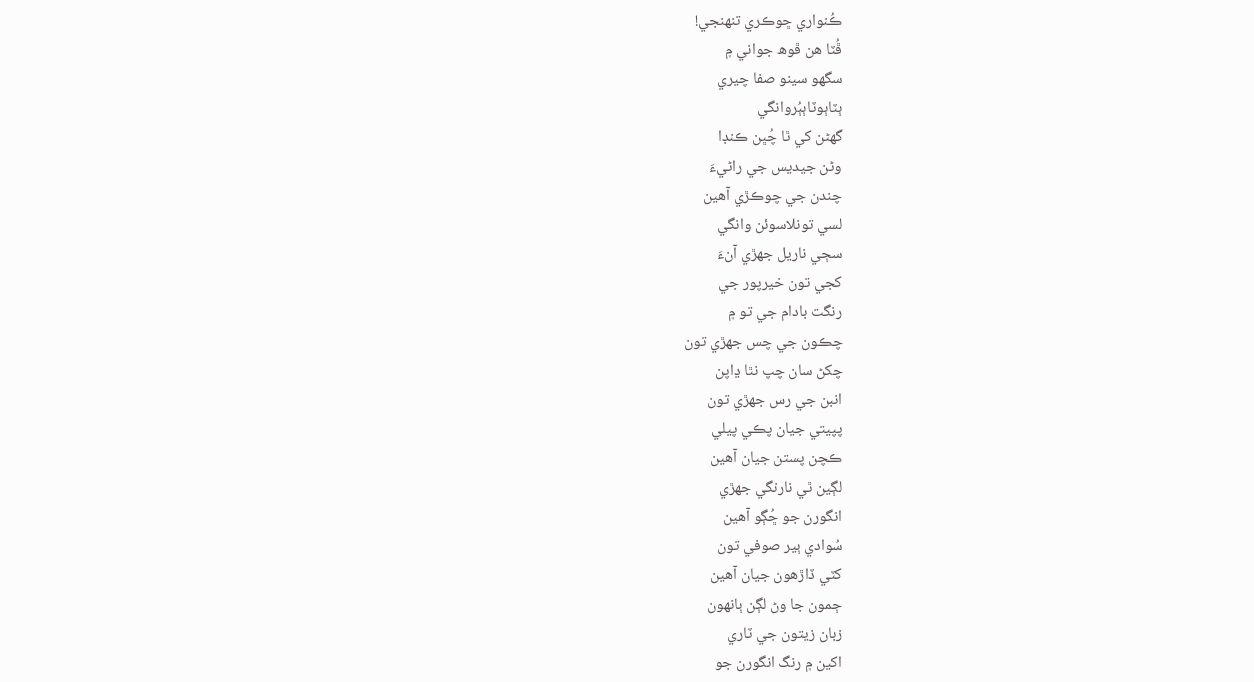ڪُنواري ڇوڪري تنهنجي!
ڦُٽا هن ڦوھ جواني ۾
سگهو سينو صفا چيري
ٻٽاٻوٽاٻٻُروانگي
گهڻن کي ٿا چُڀن ڪنڊا
وڻن جيديس جي راڻيءَ
چندن جي چوڪڙي آھين
لسي تونلاسوئن وانگي
سڄي ناريل جهڙي آنءَ
کجي تون خيرپور جي
رنگت بادام جي تو ۾
چڪون جي چس جهڙي تون
چکڻ سان چپ نٿا ڍاپن
انبن جي رس جهڙي تون
پپيتي جيان پڪي پيلي
ڪچن پستن جيان آھين
لڳين ٿي نارنگي جهڙي
انگورن جو ڇُڳو آھين
سُوادي ٻير صوفي تون
کٽي ڏاڙهون جيان آھين
ڄمون جا وڻ لڳن ٻانهون
زبان زيتون جي ٽاري
اکين ۾ رنگ انگورن جو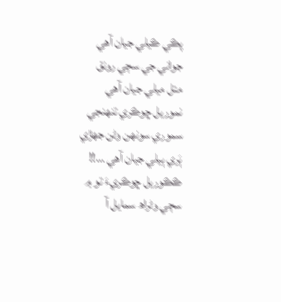پڪي ڪيلي جيان آھي
جواني جي سڄي رونق
متل ميلي جيان آھي
نموريل ڇوڪري تنهنجي
سموري سونهن وڻن جهڙي
ٻَري ٻيلي جيان آھي …!!
ڪڪوريل ڇوڪريءَ تو ۾
سڄي وڻراھ سمايل آ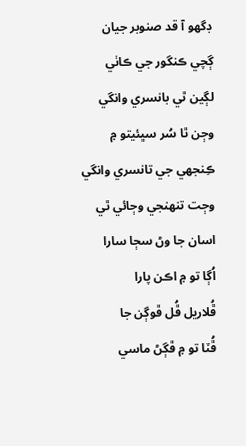ڊگهو آ قد صنوبر جيان
ڳچي ڪنگور جي ڪاٺي
لڳين ٿي بانسري وانگي
وڄن ٿا سُر سڀئيتو ۾
ڪِنجهي جي تانسري وانگي
وڄت تنهنجي وڄائي ٿي
اسان جا وڻ سڄا سارا
اُڳا تو ۾ اڪن پارا
ڦُلاريل ڦُل ڦوڳن جا
ڦُٽا تو ۾ ڦڳڻ ماسي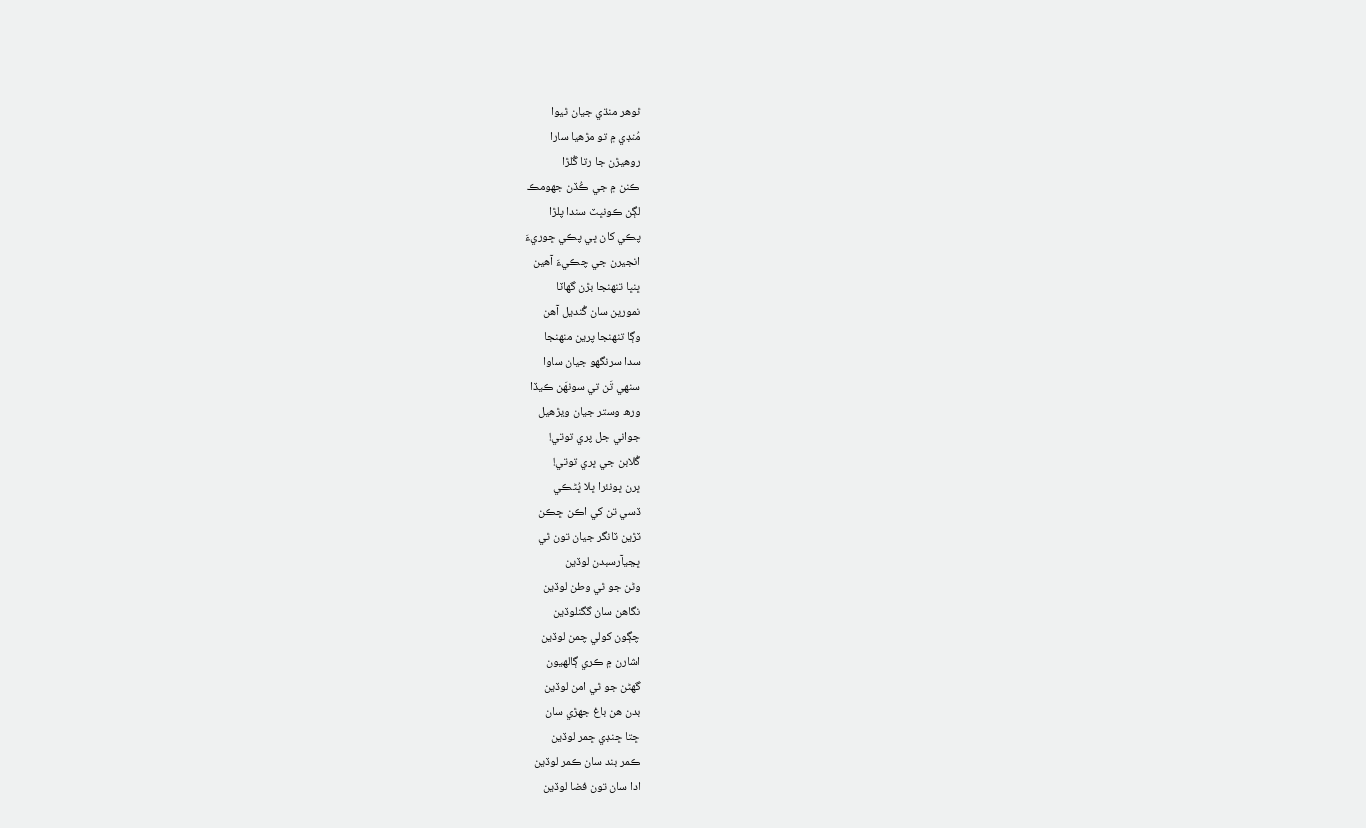ٿوهر منڌي جيان ٿيوا
مُنڊي ۾ تو مڙھيا سارا
روهيڙن جا رتا گُلڙا
ڪنن ۾ جي ڪُڏن جهومڪ
لڳن ڪونڀٽ سندا پلڙا
پڪي کان ڀي پڪي ڇوريءَ
انجيرن جي چڪيءَ آھين
ڀنڀا تنهنجا بڙن گھاٽا
نمورين سان گُنديل آھن
وڳا تنهنجا پرين منهنجا
سدا سرنگهو جيان ساوا
سنهي تَن تي سونهَن ڪيڏا
ورھ وستر جيان ويڙھيل
جواني جل پري توتي!
گُلابن جي ڀري توتي!
ڀرن ڀونئرا ڀلا ڀُڻڪي
ڏسي تن کي اڪن ڇڪن
ٽڙين ٽانگر جيان تون ٿي
ڀڃيآرسبدن لوڏين
وڻن جو ٿي وطن لوڏين
نگاهن سان گگنلوڏين
چڳون کولي چمن لوڏين
اشارن ۾ ڪري ڳالهيون
گهڻن جو ٿي امن لوڏين
بدن هن باغ جهڙي سان
ڇتا ڇنڊي ڇمر لوڏين
ڪمر بند سان ڪمر لوڏين
ادا سان تون فضا لوڏين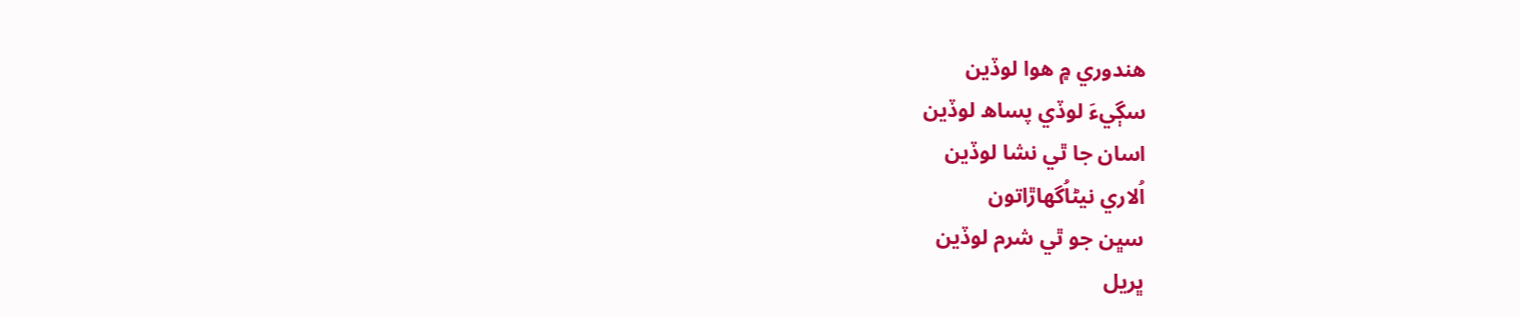هندوري ۾ هوا لوڏين
سڳيءَ لوڏي پساھ لوڏين
اسان جا ٿي نشا لوڏين
اُلاري نيڻاُگهاڙاتون
سڀن جو ٿي شرم لوڏين
ڀريل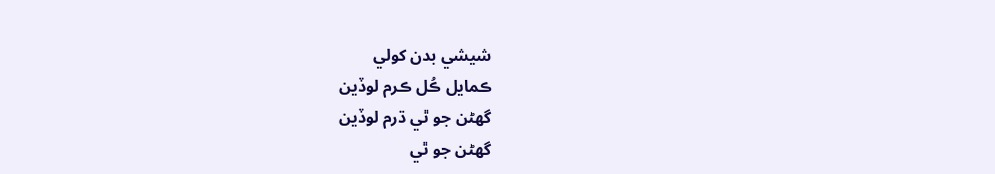شيشي بدن کولي
ڪمايل ڪُل ڪرم لوڏين
گهڻن جو ٿي ڌرم لوڏين
گهڻن جو ٿي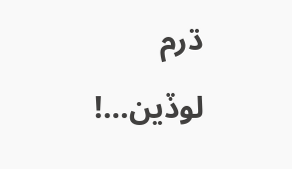ڌرم لوڏين…!